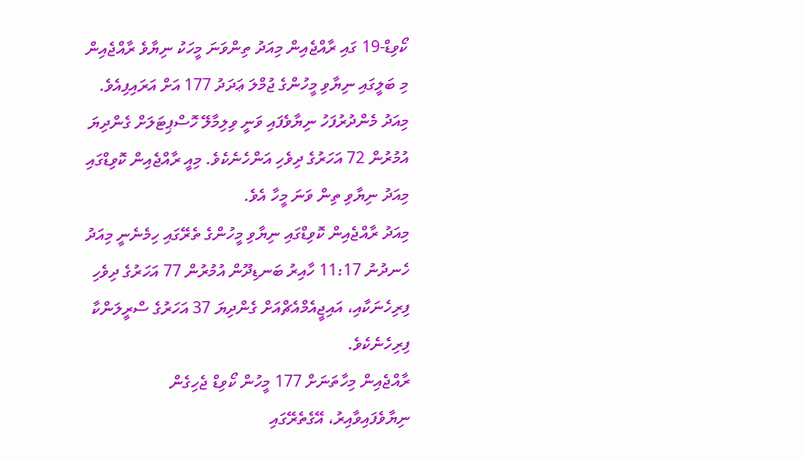ކޯވިޑް-19 ގައި ރާއްޖެއިން މިއަދު ތިންވަނަ މީހަކު ނިޔާވެ ރާއްޖެއިން މި ބަލީގައި ނިޔާވި މީހުންގެ ޖުމްލަ ޢަދަދު 177 އަށް އަރައިފިއެވެ.
މިއަދު މެންދުރުފަހު ނިޔާވެފައި ވަނީ ވިލިމާލޭ ހޮސްޕިޓަލަށް ގެންދިޔަ އުމުރުން 72 އަހަރުގެ ދިވެހި އަންހެނެކެވެ. މިއީ ރާއްޖެއިން ކޮވިޑްގައި މިއަދު ނިޔާވި ތިން ވަނަ މީހާ އެވެ.
މިއަދު ރާއްޖެއިން ކޮވިޑްގައި ނިޔާވި މީހުންގެ ތެރޭގައި ހިމެނެނީ މިއަދު ހެނދުނު 11:17 ހާއިރު ބަނޑިދޫން އުމުރުން 77 އަހަރުގެ ދިވެހި ފިރިހެނަކާއި، އައިޖީއެމްއެޗްއަށް ގެންދިޔަ 37 އަހަރުގެ ސްރީލަންކާ ފިރިހެނެކެވެ.
ރާއްޖެއިން މިހާތަނަށް 177 މީހުން ކޯވިޑް ޖެހިގެން ނިޔާވެފައިވާއިރު، އޭގެތެރޭގައި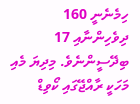ހިމެނެނީ 160 ދިވެހިންނާއި 17 ބިދޭސީންނެވެ. މިދިޔަ މެއި މަހަކީ ރާއްޖޭގައި ކޯވިޑް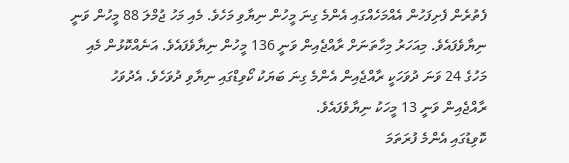ފެތުރެން ފެށިފަހުން އެއްމަހެއްގައި އެންމެ ގިނަ މީހުން ނިޔާވި މަހެވެ. މެއި މަހު ޖުމްލަ 88 މީހުން ވަނީ ނިޔާވެފައެވެ. މިއަހަރު މިހާތަނަށް ރާއްޖެއިން ވަނީ 136 މީހުން ނިޔާވެފައެވެ. އަނެއްކޮޅުން މެއި މަހުގެ 24 ވަނަ ދުވަހަކީ ރާއްޖެއިން އެންމެ ގިނަ ބަޔަކު ކޯވިޑްގައި ނިޔާވި ދުވަހެވެ. އެދުވަހު ރާއްޖެއިން ވަނީ 13 މީހަކު ނިޔާވެފައެވެ.
ކޮވިޑުގައި އެންމެ ފުރަތަމަ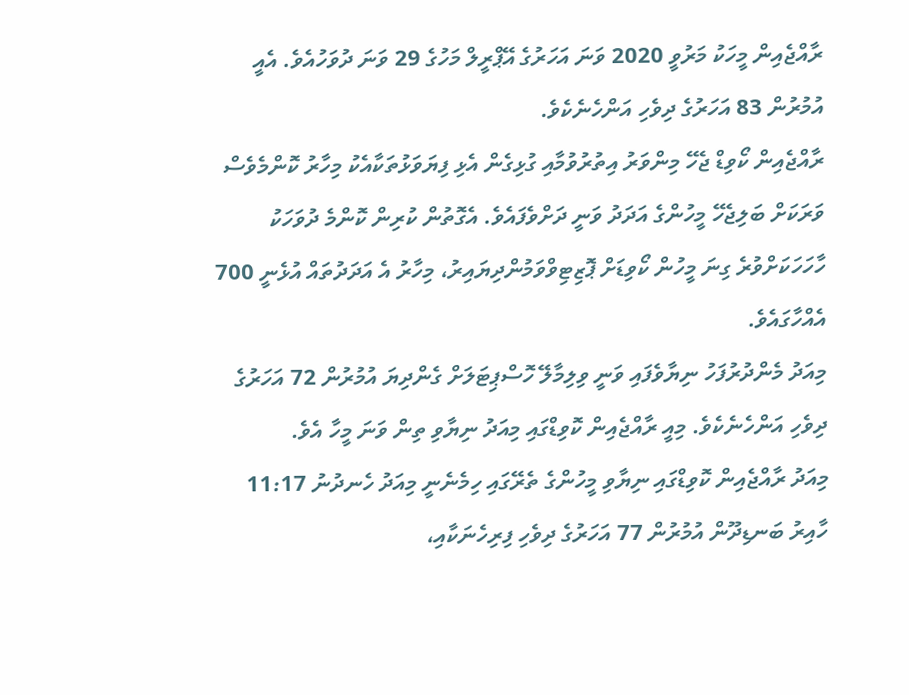ރާއްޖެއިން މީހަކު މަރުވީ 2020 ވަނަ އަހަރުގެ އޭޕްރީލް މަހުގެ 29 ވަނަ ދުވަހުއެވެ. އެއީ އުމުރުން 83 އަހަރުގެ ދިވެހި އަންހެނެކެވެ.
ރާއްޖެއިން ކޯވިޑް ޖެހޭ މިންވަރު އިތުރުވުމާއި ގުޅިގެން އެޅި ފިޔަވަޅުތަކާއެކު މިހާރު ކޮންމެވެސް ވަރަކަށް ބަލިޖެހޭ މީހުންގެ އަދަދު ވަނީ ދަށްވެފައެވެ. އެގޮތުން ކުރިން ކޮންމެ ދުވަހަކު ހާހަހަކަށްވުރެ ގިނަ މީހުން ކޯވިޑަށް ޕޮޒިޓިވްވަމުންދިޔައިރު، މިހާރު އެ އަދަދުތައް އުޅެނީ 700 އެއްހާގައެވެ.
މިއަދު މެންދުރުފަހު ނިޔާވެފައި ވަނީ ވިލިމާލޭ ހޮސްޕިޓަލަށް ގެންދިޔަ އުމުރުން 72 އަހަރުގެ ދިވެހި އަންހެނެކެވެ. މިއީ ރާއްޖެއިން ކޮވިޑްގައި މިއަދު ނިޔާވި ތިން ވަނަ މީހާ އެވެ.
މިއަދު ރާއްޖެއިން ކޮވިޑްގައި ނިޔާވި މީހުންގެ ތެރޭގައި ހިމެނެނީ މިއަދު ހެނދުނު 11:17 ހާއިރު ބަނޑިދޫން އުމުރުން 77 އަހަރުގެ ދިވެހި ފިރިހެނަކާއި،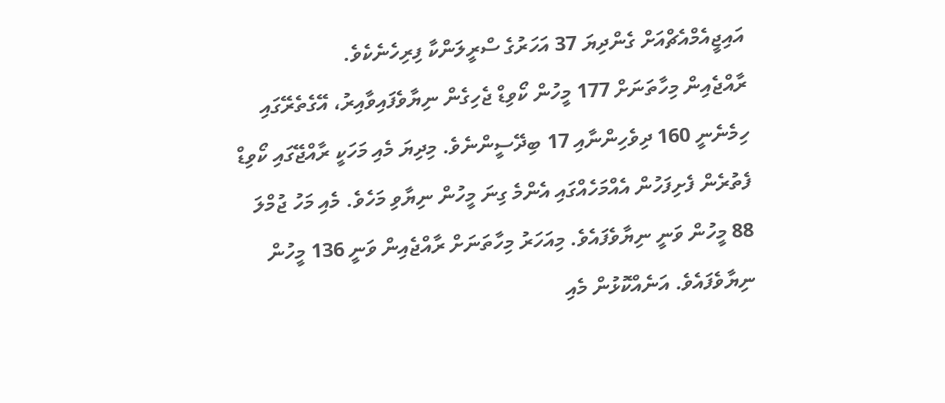އައިޖީއެމްއެޗްއަށް ގެންދިޔަ 37 އަހަރުގެ ސްރީލަންކާ ފިރިހެނެކެވެ.
ރާއްޖެއިން މިހާތަނަށް 177 މީހުން ކޯވިޑް ޖެހިގެން ނިޔާވެފައިވާއިރު، އޭގެތެރޭގައި ހިމެނެނީ 160 ދިވެހިންނާއި 17 ބިދޭސީންނެވެ. މިދިޔަ މެއި މަހަކީ ރާއްޖޭގައި ކޯވިޑް ފެތުރެން ފެށިފަހުން އެއްމަހެއްގައި އެންމެ ގިނަ މީހުން ނިޔާވި މަހެވެ. މެއި މަހު ޖުމްލަ 88 މީހުން ވަނީ ނިޔާވެފައެވެ. މިއަހަރު މިހާތަނަށް ރާއްޖެއިން ވަނީ 136 މީހުން ނިޔާވެފައެވެ. އަނެއްކޮޅުން މެއި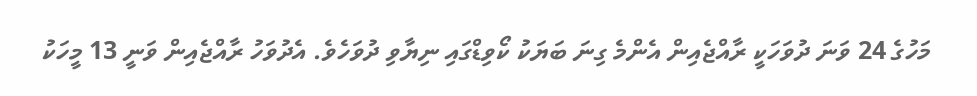މަހުގެ 24 ވަނަ ދުވަހަކީ ރާއްޖެއިން އެންމެ ގިނަ ބަޔަކު ކޯވިޑްގައި ނިޔާވި ދުވަހެވެ. އެދުވަހު ރާއްޖެއިން ވަނީ 13 މީހަކު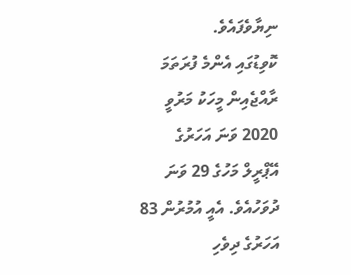ނިޔާވެފައެވެ.
ކޮވިޑުގައި އެންމެ ފުރަތަމަ ރާއްޖެއިން މީހަކު މަރުވީ 2020 ވަނަ އަހަރުގެ އޭޕްރީލް މަހުގެ 29 ވަނަ ދުވަހުއެވެ. އެއީ އުމުރުން 83 އަހަރުގެ ދިވެހި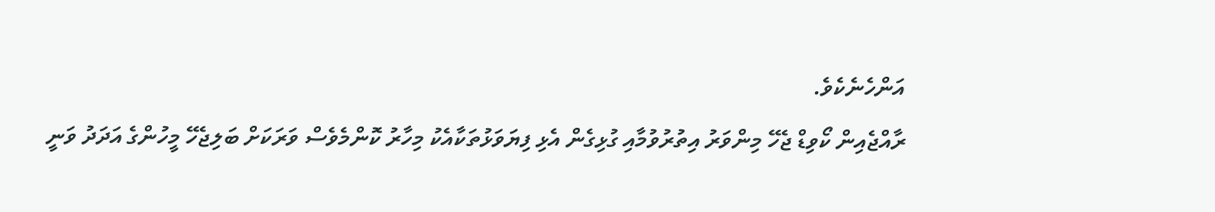އަންހެނެކެވެ.
ރާއްޖެއިން ކޯވިޑް ޖެހޭ މިންވަރު އިތުރުވުމާއި ގުޅިގެން އެޅި ފިޔަވަޅުތަކާއެކު މިހާރު ކޮންމެވެސް ވަރަކަށް ބަލިޖެހޭ މީހުންގެ އަދަދު ވަނީ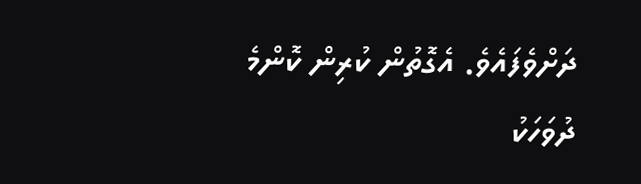ދަށްވެފައެވެ. އެގޮތުން ކުރިން ކޮންމެ ދުވަހަކު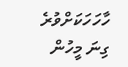ހާހަހަކަށްވުރެ ގިނަ މީހުން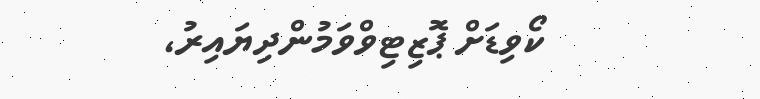ކޯވިޑަށް ޕޮޒިޓިވްވަމުންދިޔައިރު،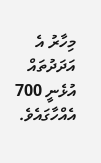މިހާރު އެ އަދަދުތައް އުޅެނީ 700 އެއްހާގައެވެ.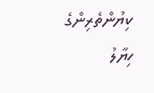ކިޔުންތެރިންގެ ހިޔާލު